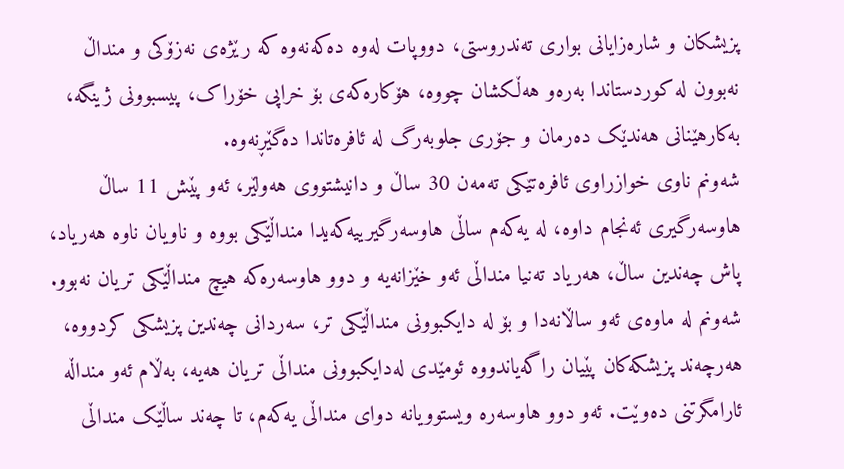پزیشکان و شارەزایانى بوارى تەندروستى، دووپات لەوە دەکەنەوە کە رێژەى نەزۆکى و منداڵ نەبوون لە کوردستاندا بەرەو هەڵکشان چووە، هۆکارەکەى بۆ خراپى خۆراک، پیسبوونى ژینگە، بەکارهێنانى هەندێک دەرمان و جۆرى جلوبەرگ لە ئافرەتاندا دەگێڕنەوە.
شەونم ناوى خوازراوى ئافرەتێکى تەمەن 30 ساڵ و دانیشتووى هەولێر، ئەو پێش 11 ساڵ هاوسەرگیرى ئەنجام داوە، لە یەکەم ساڵى هاوسەرگیرییەکەیدا منداڵێکى بووە و ناویان ناوە هەریاد، پاش چەندین ساڵ، هەریاد تەنیا منداڵى ئەو خێزانەیە و دوو هاوسەرەکە هیچ منداڵێکى تریان نەبوو.
شەونم لە ماوەى ئەو ساڵانەدا و بۆ لە دایکبوونى منداڵێکى تر، سەردانى چەندین پزیشکى کردووە، هەرچەند پزیشکەکان پێیان راگەیاندووە ئومێدى لەدایکبوونى منداڵى تریان هەیە، بەڵام ئەو منداڵە ئارامگرتنى دەوێت. ئەو دوو هاوسەرە ویستوویانە دواى منداڵى یەکەم، تا چەند ساڵێک منداڵى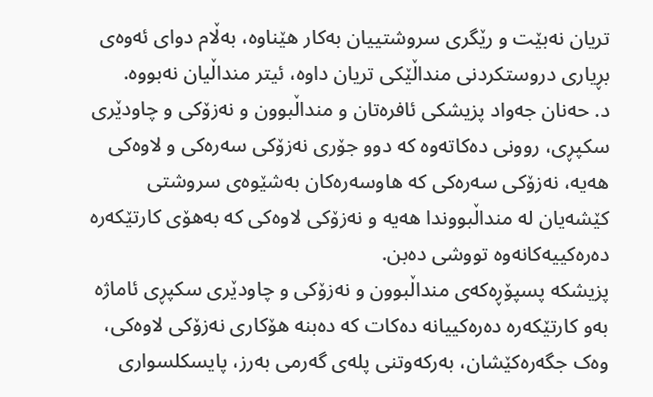تریان نەبێت و رێگرى سروشتییان بەکار هێناوە، بەڵام دواى ئەوەى بڕیارى دروستکردنى منداڵێکى تریان داوە، ئیتر منداڵیان نەبووە.
د. حەنان جەواد پزیشکى ئافرەتان و منداڵبوون و نەزۆکى و چاودێرى سکپڕى، روونى دەکاتەوە کە دوو جۆرى نەزۆکى سەرەکى و لاوەکى هەیە، نەزۆکى سەرەکى کە هاوسەرەکان بەشێوەى سروشتى کێشەیان لە منداڵبووندا هەیە و نەزۆکى لاوەکى کە بەهۆى کارتێکەرە دەرەکییەکانەوە تووشى دەبن.
پزیشکە پسپۆڕەکەى منداڵبوون و نەزۆکى و چاودێرى سکپڕى ئاماژە بەو کارتێکەرە دەرەکییانە دەکات کە دەبنە هۆکارى نەزۆکى لاوەکى، وەک جگەرەکێشان، بەرکەوتنی پلەی گەرمی بەرز، پایسکلسوارى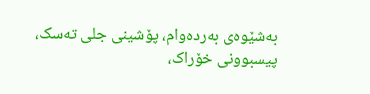بەشێوەى بەردەوام، پۆشینى جلى تەسک، پیسبوونى خۆراک،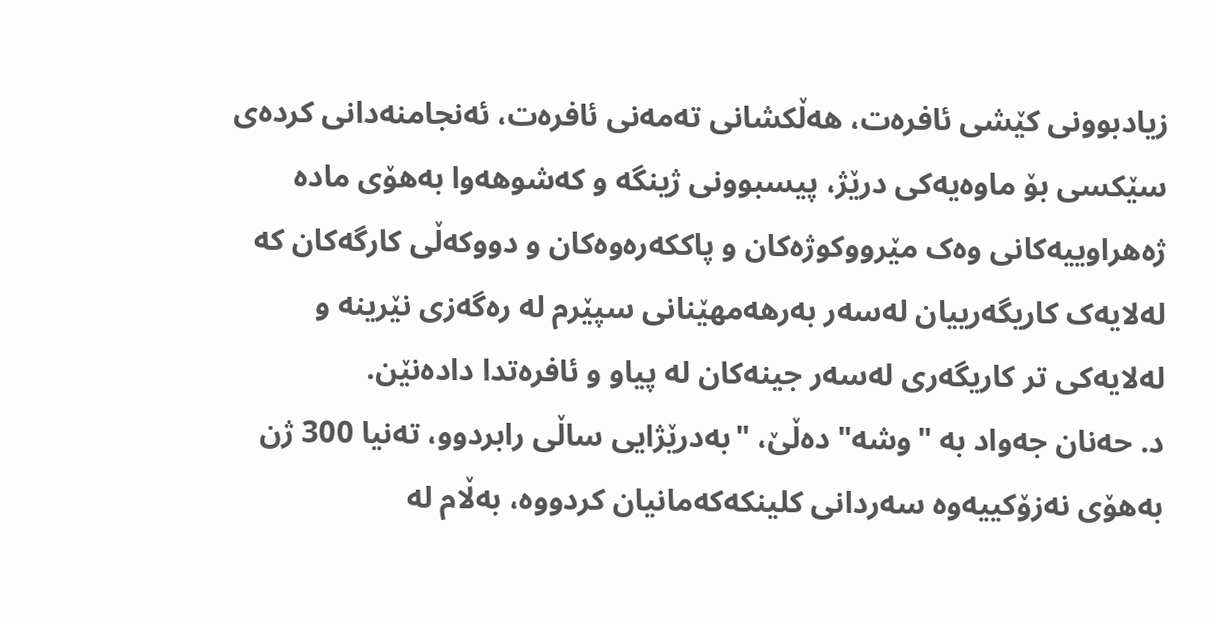زیادبوونى کێشى ئافرەت، هەڵکشانى تەمەنى ئافرەت، ئەنجامنەدانى کردەى سێکسى بۆ ماوەیەکى درێژ، پیسبوونى ژینگە و کەشوهەوا بەهۆى مادە ژەهراوییەکانى وەک مێرووکوژەکان و پاککەرەوەکان و دووکەڵى کارگەکان کە لەلایەک کاریگەرییان لەسەر بەرهەمهێنانى سپێرم لە رەگەزى نێرینە و لەلایەکى تر کاریگەرى لەسەر جینەکان لە پیاو و ئافرەتدا دادەنێن.
د. حەنان جەواد بە "وشە" دەڵێ، "بەدرێژایى ساڵى رابردوو، تەنیا 300 ژن بەهۆى نەزۆکییەوە سەردانى کلینکەکەمانیان کردووە، بەڵام لە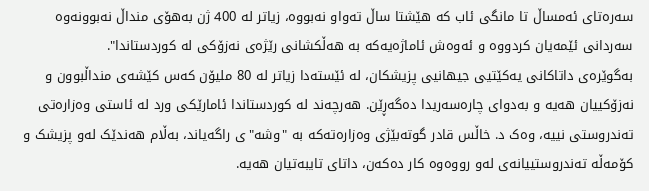سەرەتاى ئەمساڵ تا مانگى ئاب کە هێشتا ساڵ تەواو نەبووە، زیاتر لە 400 ژن بەهۆى منداڵ نەبوونەوە سەردانى ئێمەیان کردووە و ئەوەش ئاماژەیەکە بە هەڵکشانى رێژەى نەزۆکى لە کوردستاندا".
بەگوێرەى داتاکانى یەکێتیی جیهانیی پزیشکان، لە ئێستەدا زیاتر لە 80 ملیۆن کەس کێشەى منداڵبوون و نەزۆکییان هەیە و بەدواى چارەسەریدا دەگەڕێن. هەرچەند لە کوردستاندا ئامارێکى ورد لە ئاستى وەزارەتى تەندروستى نییە، وەک د. خاڵس قادر گوتەبێژى وەزارەتەکە بە "وشە"ى راگەیاند، بەڵام هەندێک لەو پزیشک و کۆمەڵە تەندروستییانەى لەو رووەوە کار دەکەن، داتاى تایبەتیان هەیە.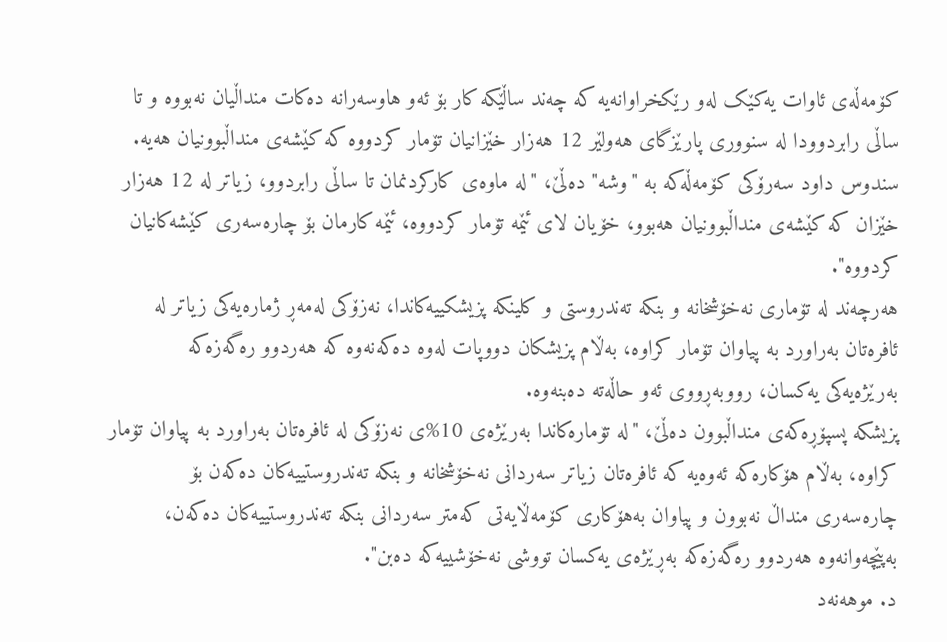کۆمەڵەی ئاوات یەکێک لەو رێکخراوانەیە کە چەند ساڵێکە کار بۆ ئەو هاوسەرانە دەکات منداڵیان نەبووە و تا ساڵى رابردوودا لە سنوورى پارێزگاى هەولێر 12 هەزار خێزانیان تۆمار کردووە کە کێشەى منداڵبوونیان هەیە.
سندوس داود سەرۆکی کۆمەڵەکە بە "وشە" دەڵێ، "لە ماوەى کارکردنمان تا ساڵى رابردوو، زیاتر لە 12 هەزار خێزان کە کێشەى منداڵبوونیان هەبوو، خۆیان لاى ئێمە تۆمار کردووە، ئێمە کارمان بۆ چارەسەرى کێشەکانیان کردووە".
هەرچەند لە تۆمارى نەخۆشخانە و بنکە تەندروستى و کلینکە پزیشکییەکاندا، نەزۆکى لەمەڕ ژمارەیەکى زیاتر لە ئافرەتان بەراورد بە پیاوان تۆمار کراوە، بەڵام پزیشکان دووپات لەوە دەکەنەوە کە هەردوو رەگەزەکە بەرێژەیەکى یەکسان، رووبەڕووى ئەو حاڵەتە دەبنەوە.
پزیشکە پسپۆڕەکەى منداڵبوون دەڵێ، "لە تۆمارەکاندا بەرێژەى 10%ى نەزۆکى لە ئافرەتان بەراورد بە پیاوان تۆمار کراوە، بەڵام هۆکارەکە ئەوەیە کە ئافرەتان زیاتر سەردانى نەخۆشخانە و بنکە تەندروستییەکان دەکەن بۆ چارەسەرى منداڵ نەبوون و پیاوان بەهۆکارى کۆمەڵایەتى کەمتر سەردانى بنکە تەندروستییەکان دەکەن، بەپێچەوانەوە هەردوو رەگەزەکە بەڕێژەى یەکسان تووشى نەخۆشییەکە دەبن".
د. موهەنەد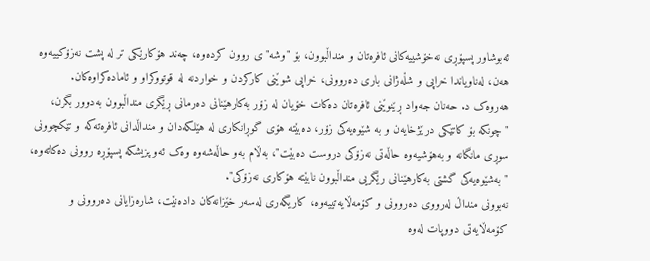ئەبوشاور پسپۆڕی نەخۆشییەکانی ئافرەتان و منداڵبوون، بۆ "وشە"ى روون کردەوە، چەند هۆکارێکى تر لە پشت نەزۆکییەوە هەن، لەناویاندا خراپى و شڵەژانى بارى دەروونى، خراپى شوێنى کارکردن و خواردنە لە قوتووکراو و ئامادەکراوەکان.
هەروەک د. حەنان جەواد ڕێنوێنی ئافرەتان دەکات خۆیان لە زۆر بەکارهێنانی دەرمانی ڕێگری منداڵبوون بەدوور بگرن، "چونکە بۆ کاتێکی درێژخایەن و بە شێوەیەکی زۆر، دەبێتە هۆی گوڕانکاری لە هێلکەدان و منداڵدانی ئافرەتەکە و تێکچوونی سوڕی مانگانە و بەهۆشیەوە حاڵەتی نەزۆکی دروست دەبێت"، بەڵام بەو حاڵەشەوە وەک ئەو پزیشکە پسپۆڕە روونى دەکاتەوە، "بەشێوەیەکى گشتى بەکارهێنانى رێگریى منداڵبوون نابێتە هۆکارى نەزۆکى".
نەبوونى منداڵ لەرووى دەروونى و کۆمەڵایەتییەوە، کاریگەرى لەسەر خێزانەکان دادەنێت، شارەزایانى دەروونى و کۆمەڵایەتى دووپات لەوە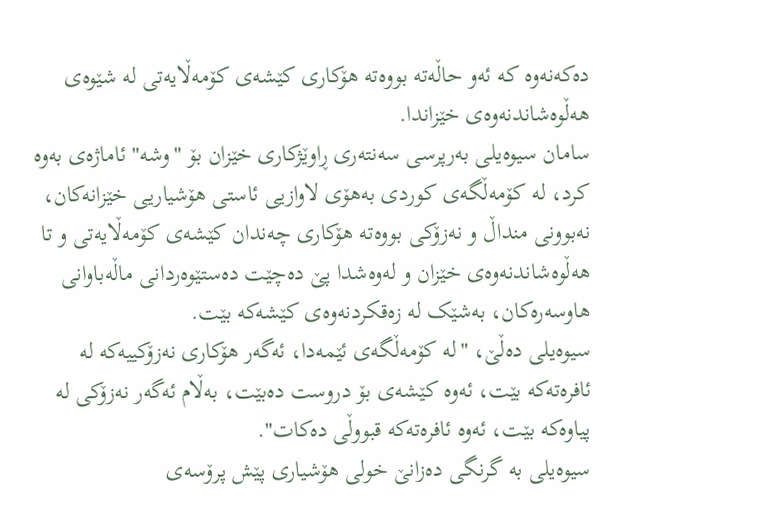دەکەنەوە کە ئەو حاڵەتە بووەتە هۆکارى کێشەى کۆمەڵایەتى لە شێوەى هەڵوەشاندنەوەى خێزاندا.
سامان سیوەیلی بەرپرسی سەنتەری ڕاوێژکاری خێزان بۆ "وشە" ئاماژەى بەوە کرد، لە کۆمەڵگەى کوردى بەهۆى لاوازیى ئاستى هۆشیاریى خێزانەکان، نەبوونى منداڵ و نەزۆکى بووەتە هۆکارى چەندان کێشەى کۆمەڵایەتى و تا هەڵوەشاندنەوەى خێزان و لەوەشدا پێ دەچێت دەستێوەردانى ماڵەباوانى هاوسەرەکان، بەشێک لە زەقکردنەوەى کێشەکە بێت.
سیوەیلى دەڵێ، "لە کۆمەڵگەى ئێمەدا، ئەگەر هۆکارى نەزۆکییەکە لە ئافرەتەکە بێت، ئەوە کێشەى بۆ دروست دەبێت، بەڵام ئەگەر نەزۆکى لە پیاوەکە بێت، ئەوە ئافرەتەکە قبووڵى دەکات".
سیوەیلی بە گرنگی دەزانێ خولی هۆشیاری پێش پرۆسەی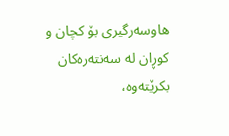هاوسەرگیری بۆ کچان و کوڕان لە سەنتەرەکان بکرێتەوە،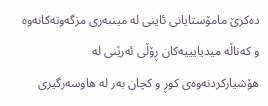دەکرێ مامۆستایانی ئاینی لە مینبەری مزگەوتەکانەوە و کەناڵە میدیایییەکان ڕۆڵی ئەرێنی لە هۆشیارکردنەوەی کوڕ و کچان بەر لە هاوسەرگیری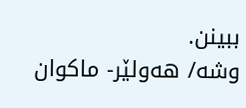ببینن.
وشە/ هەولێر- ماکوان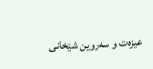عیزەت و سەروین شێخانی